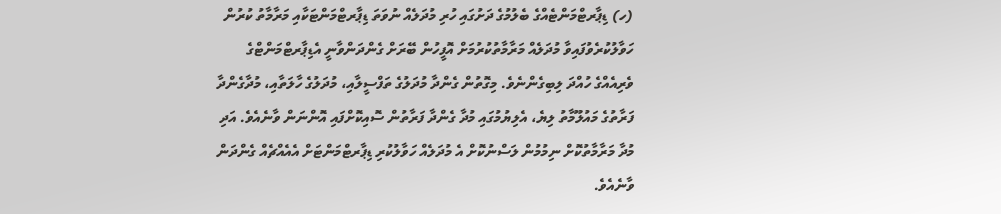(ހ) ޑިޕާރޓްމަންޓެއްގެ ބެލުމުގެ ދަށުގައި ހުރި މުދަލެއް ނުވަތަ ޑިޕާރޓްމަންޓަކާއި މަރާމާތު ކުރުން ހަވާލުކުރެވުފައިވާ މުދަލެއް މަރާމާތުކުރުމަށް އޮފީހުން ބޭރަށް ގެންދަންވާނީ އެޑިޕާރޓްމަންޓްގެ ވެރިއެއްގެ ހުއްދަ ލިބިގެންނެވެ. މިގޮތުން ގެންދާ މުދަލުގެ ތަފްސީލާއި، މުދަލުގެ ހާލަތާއި، މުދާގެންދާ ފަރާތުގެ މައުލޫމާތު ލިޔެ، އެލިޔުމުގައި މުދާ ގެންދާ ފަރާތުން ސޮއިކޮށްފައި އޮންނަން ވާނެއެވެ. އަދި މުދާ މަރާމާތުކޮށް ނިމުމުން ލަސްނުކޮށް އެ މުދަލެއް ހަވާލުކުރި ޑިޕާރޓްމަންޓަށް އެއެއްޗެއް ގެންދަން ވާނެއެވެ.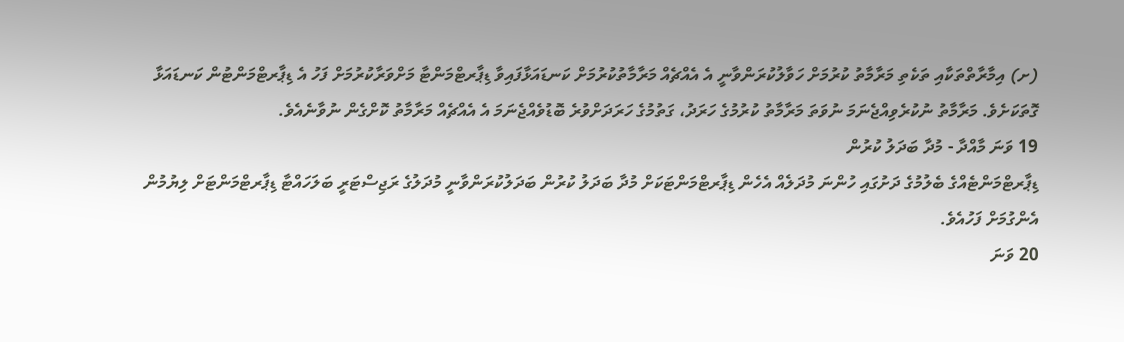(ށ) އިމާރާތްތަކާއި ތަކެތި މަރާމާތު ކުރުމަށް ހަވާލުކުރަންވާނީ އެ އެއްޗެއް މަރާމާތުކުރުމަށް ކަނޑައަޅާފައިވާ ޑިޕާރޓްމަންޓާ މަށްވަރާކުރުމަށް ފަހު އެ ޑިޕާރޓްމަންޓުން ކަނޑައަޅާ ގޮތަކަށެވެ. މަރާމާތު ނުކުރެވިއްޖެނަމަ ނުވަތަ މަރާމާތު ކުރުމުގެ ހަރަދު، ގަތުމުގެ ހަރަދަށްވުރެ ބޮޑުވެއްޖެނަމަ އެ އެއްޗެއް މަރާމާތު ކޮށްގެން ނުވާނެއެވެ.
19 ވަނަ މާއްދާ - މުދާ ބަދަލު ކުރުން
ޑިޕާރޓްމަންޓެއްގެ ބެލުމުގެ ދަށުގައި ހުންނަ މުދަލެއް އެހެން ޑިޕާރޓްމަންޓަކަށް މުދާ ބަދަލު ކުރުން ބަދަލުކުރަންވާނީ މުދަލުގެ ރަޖިސްޓަރީ ބަލަހައްޓާ ޑިޕާރޓްމަންޓަށް ލިޔުމުން އެންގުމަށް ފަހުއެވެ.
20 ވަނަ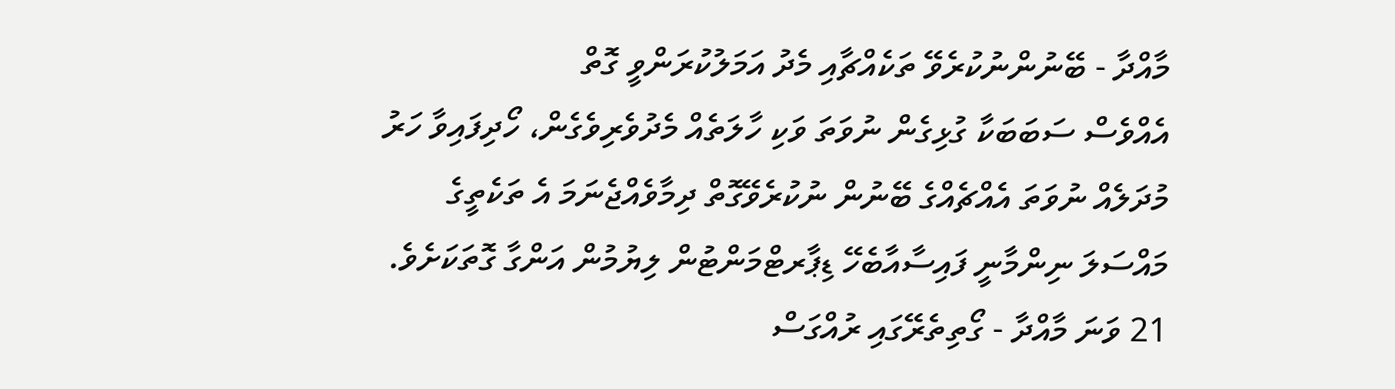މާއްދާ - ބޭނުންނުކުރެވޭ ތަކެއްޗާއި މެދު އަމަލުކުރަންވީ ގޮތް
އެއްވެސް ސަބަބަކާ ގުޅިގެން ނުވަތަ ވަކި ހާލަތެއް މެދުވެރިވެގެން، ހޯދިފައިވާ ހަރު މުދަލެއް ނުވަތަ އެއްޗެއްގެ ބޭނުން ނުކުރެވޭގޮތް ދިމާވެއްޖެނަމަ އެ ތަކެތީގެ މައްސަލަ ނިންމާނީ ފައިސާއާބެހޭ ޑިޕާރޓްމަންޓުން ލިޔުމުން އަންގާ ގޮތަކަށެވެ.
21 ވަނަ މާއްދާ - ގޯތިތެރޭގައި ރުއްގަސް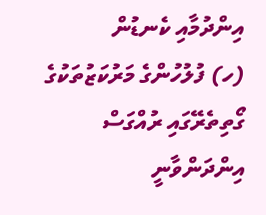އިންދުމާއި ކެނޑުން
(ހ) ފުލުހުންގެ މަރުކަޒުތަކުގެ ގޯތިތެރޭގައި ރުއްގަސް އިންދަންވާނީ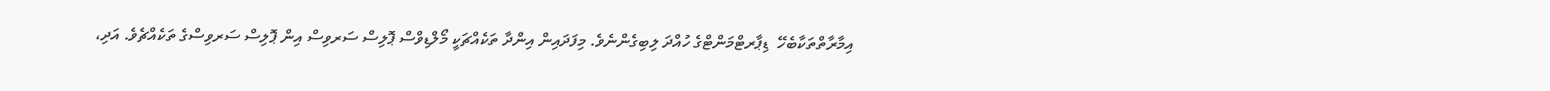އިމާރާތްތަކާބެހޭ  ޑިޕާރޓްމަންޓްގެ ހުއްދަ ލިބިގެންނެވެ. މިފަދައިން އިންދާ ތަކެއްޗަކީ މޯލްޑިވްސް ޕޮލިސް ސަރވިސް އިން ޕޮލިސް ސަރވިސްގެ ތަކެއްޗެވެ. އަދި،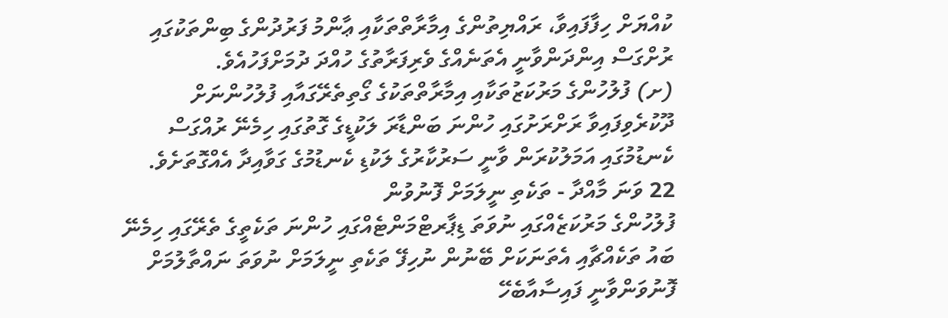ކުއްޔަށް ހިފާފައިވާ، ރައްޔިތުންގެ އިމާރާތްތަކާއި ޢާންމު ފަރުދުންގެ ބިންތަކުގައި ރުށްގަސް އިންދަންވާނީ އެތަނެއްގެ ވެރިފަރާތުގެ ހުއްދަ ދުމަށްފަހުއެވެ.
(ށ) ފުލުހުންގެ މަރުކަޒުތަކާއި އިމާރާތްތަކުގެ ގޯތިތެރޭގައާއި ފުލުހުންނަށް ދޫކުރެވިފައިވާ ރަށްރަށުގައި ހުންނަ ބަންޑާރަ ލަކުޑީގެ ގޮތުގައި ހިމެނޭ ރުއްގަސް ކެނޑުމުގައި އަމަލުކުރަން ވާނީ ސަރުކާރުގެ ލަކުޑި ކެނޑުމުގެ ގަވާއިދާ އެއްގޮތަށެވެ.
22 ވަނަ މާއްދާ - ތަކެތި ނީލަމަށް ފޮނުވުން
ފުލުހުންގެ މަރުކަޒެއްގައި ނުވަތަ ޑިޕާރޓްމަންޓެއްގައި ހުންނަ ތަކެތީގެ ތެރޭގައި ހިމެނޭ ބައު ތަކެއްޗާއި އެތަނަކަށް ބޭނުން ނުހިފޭ ތަކެތި ނީލަމަށް ނުވަތަ ނައްތާލުމަށް ފޮނުވަންވާނީ ފައިސާއާބެހޭ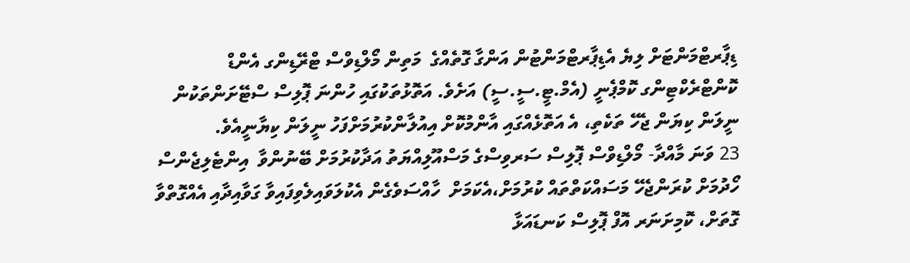ޑިޕާރޓްމަންޓަށް ލިޔެ އެޑިޕާރޓްމަންޓުން އަންގާ ގޮތެއްގެ  މަތިން މޯލްޑިވްސް ޓްރޭޑިންގ އެންޑް ކޮންޓްރެކްޓިންގ ކޮމްޕެނީ (އެމް.ޓީ.ސީ.ސީ) އަށެވެ. އަތޮޅުތަކުގައި ހުންނަ ޕޮލިސް ސްޓޭށަންތަކުން ނީލަން ކިޔަން ޖެހޭ ތަކެތި، އެ އަތޮޅެއްގައި އާންމުކޮށް އިއުލާންކުރުމަށްފަހު ނީލަން ކިޔާނީއެވެ.
23 ވަނަ މާއްދާ- މޯލްޑިވްސް ޕޮލިސް ސަރވިސްގެ މަސްއޫލިއްޔަތު އަދާކުރުމަށް ބޭނުންވާ  އިންޓެލިޖެންސް ހޯދުމަށް ކުރަންޖެހޭ މަސައްކަތްތައް ކުރުމަށް،އެކަމަށް  ހާއްސަވެގެން އެކުލަވައިލެވިފައިވާ ގަވާއިދާއި އެއްގޮތްވާ ގޮތަށް، ކޮމިށަނަރ އޮފް ޕޮލިސް ކަނޑައަޅާ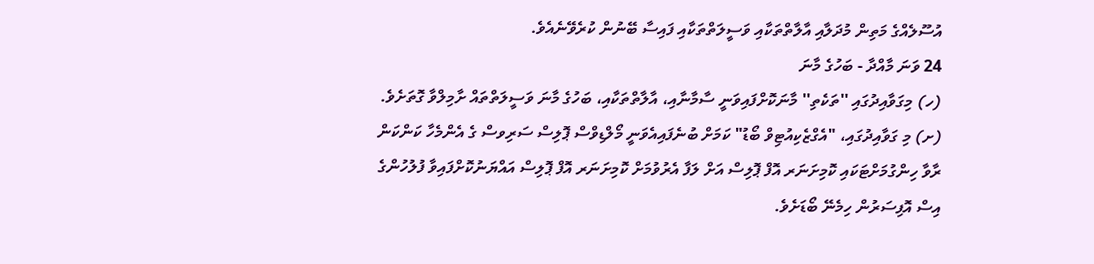އުސޫލެއްގެ މަތިން މުދަލާއި އާލާތްތަކާއި ވަސީލަތްތަކާއި ފައިސާ ބޭނުން ކުރެވޭނެއެވެ.
24 ވަނަ މާއްދާ - ބަހުގެ މާނަ
(ހ) މިގަވާއިދުގައި ''ތަކެތި'' މާނަކޮށްފައިވަނީ ސާމާނާއި، އާލާތްތަކާއި، ބަހުގެ މާނަ ވަސީލަތްތައް ށާމިލްވާ ގޮތަށެވެ.
(ށ) މި ގަވާއިދުގައި، "އެގްޒެކިއުޓިވް ބޯޑު" ކަމަށް ބުނެފައިއެވަނީ މޯލްޑިވްސް ޕޮލިސް ސަރިވސް ގެ އެންމެހާ ކަންކަން ރާވާ ހިންގުމަށްޓަކައި ކޮމިށަނަރ އޮފް ޕޮލިސް އަށް ލަފާ އެރުވުމަށް ކޮމިށަނަރ އޮފް ޕޮލިސް އައްޔަނުކޮށްފައިވާ ފުލުހުންގެ އިސް އޮފިސަރުން ހިމެނޭ ބޯޑަށެވެ.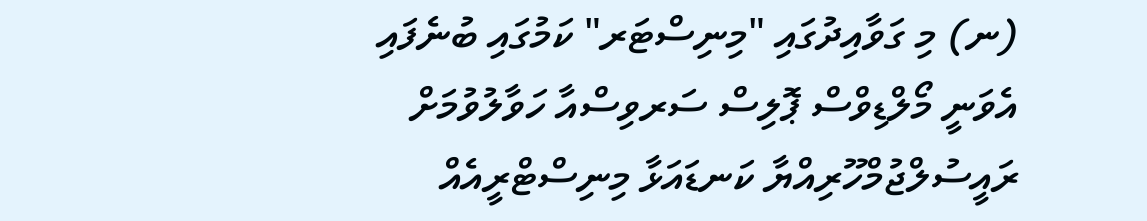(ނ) މި ގަވާއިދުގައި "މިނިސްޓަރ" ކަމުގައި ބުނެފައި އެވަނީ މޯލްޑިވްސް ޕޮލިސް ސަރވިސްއާ ހަވާލުވުމަށް ރައީސުލްޖުމްހޫރިއްޔާ ކަނޑައަޅާ މިނިސްޓްރީއެއް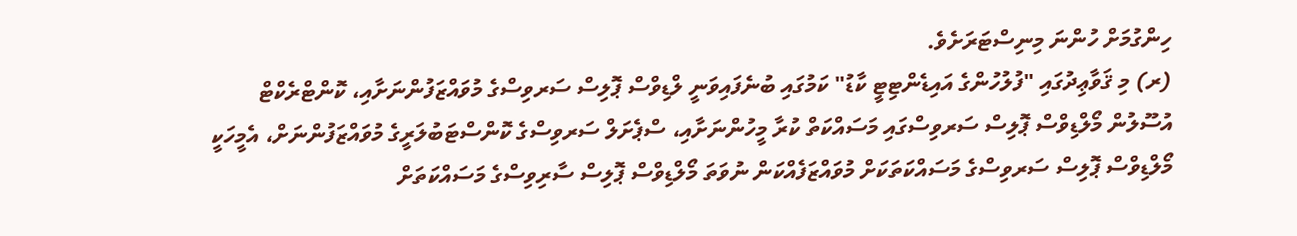ހިންގުމަށް ހުންނަ މިނިސްޓަރަށެވެ.
(ރ) މި ޤަވާޢިދުގައި "ފުލުހުންގެ އައިޑެންޓިޓީ ކާޑު" ކަމުގައި ބުނެފައިވަނީ ލްޑިވްސް ޕޮލިސް ސަރވިސްގެ މުވައްޒަފުންނަށާއި، ކޮންޓްރެކްޓް އުސޫލުން މޯލްޑިވްސް ޕޮލިސް ސަރވިސްގައި މަސައްކަތް ކުރާ މީހުންނަށާއި، ސްޕެށަލް ސަރވިސްގެ ކޮންސްޓަބުލަރީގެ މުވައްޒަފުންނަށް، އެމީހަކީ މޯލްޑިވްސް ޕޮލިސް ސަރވިސްގެ މަސައްކަތަކަށް މުވައްޒަފެއްކަން ނުވަތަ މޯލްޑިވްސް ޕޮލިސް ސާރިވިސްގެ މަސައްކަތަށް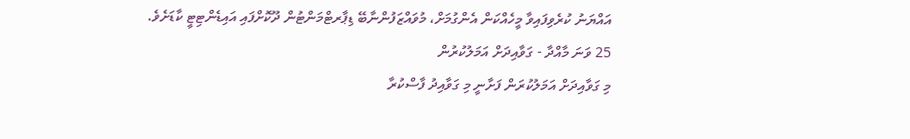އައްޔަނު ކުރެވިފައިވާ މީހެއްކަން އެންގުމަށް، މުވައްޒަފުންނާބޭ ޑިޕާރޓްމަންޓުން ދޫކޮށްފައި އައިޑެންޓިޓީ ކާޑަށެވެ.
25 ވަނަ މާއްދާ - ގަވާއިދަށް އަމަލުކުރުން
މި ގަވާއިދަށް އަމަލުކުރަން ފަށާނީ މި ގަވާއިދު ފާސްކުރާ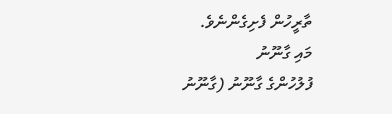ތާރީހުން ފެށިގެންނެވެ.
މައި ގާނޫނު
ފުލުހުންގެ ގާނޫނު (ގާނޫނު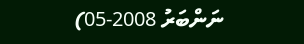ނަންބަރު 2008-05)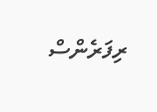ރިފަރެންސް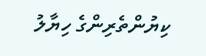ކިޔުންތެރިންގެ ހިޔާލު